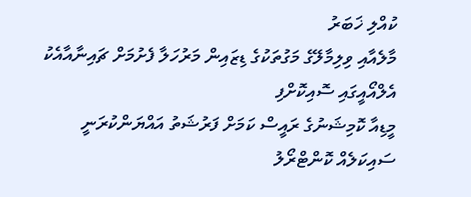ކުއްލި ޚަބަރު
މާލެއާއި ވިލިމާލޭގެ މަގުތަކުގެ ޑިޒައިން މަރުހަލާ ފެށުމަށް ޗައިނާއާއެކު އެލްއޯއީގައި ސޮއިކޮށްފި
މީޑިއާ ކޮމިޝަނުގެ ރައީސް ކަމަށް ފަރުޝަތު އައްޔަންކުރަނީ
ސައިކަލެއް ކޮންޓްރޯލު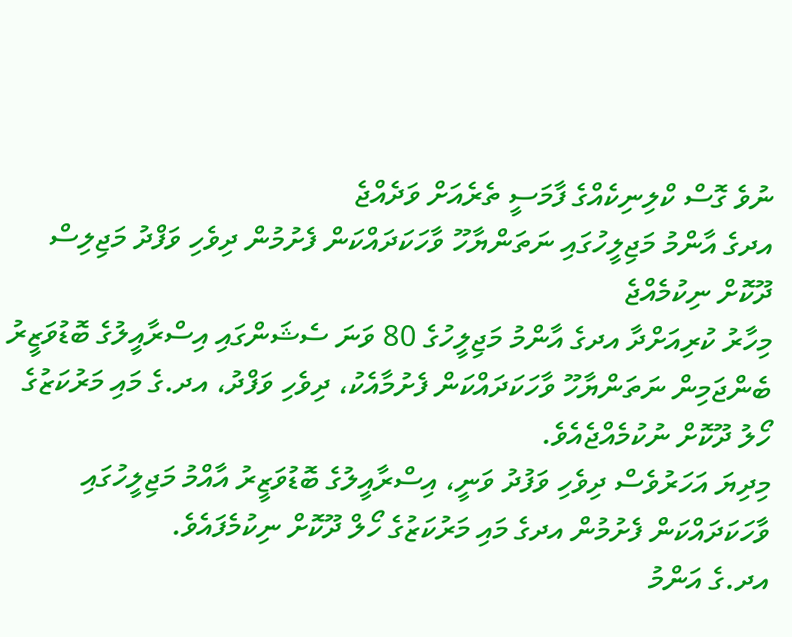ނުވެ ގޮސް ކްލިނިކެއްގެ ފާމަސީ ތެރެއަށް ވަދެއްޖެ
އދގެ އާންމު މަޖިލީހުގައި ނަތަންޔާހޫ ވާހަކަދައްކަން ފެށުމުން ދިވެހި ވަފްދު މަޖިލިސް ދޫކޮށް ނިކުމެއްޖެ
މިހާރު ކުރިއަށްދާ އދގެ އާންމު މަޖިލީހުގެ 80 ވަނަ ސެޝަންގައި އިސްރާއީލުގެ ބޮޑުވަޒީރު ބެންޖަމިން ނަތަންޔާހޫ ވާހަކަދައްކަން ފެށުމާއެކު، ދިވެހި ވަފްދު، އދ.ގެ މައި މަރުކަޒުގެ ހޯލު ދޫކޮށް ނުކުމެއްޖެއެވެ.
މިދިޔަ އަހަރުވެސް ދިވެހި ވަފުދު ވަނީ، އިސްރާއީލުގެ ބޮޑުވަޒީރު އާއްމު މަޖިލީހުގައި ވާހަކަދައްކަން ފެށުމުން އދގެ މައި މަރުކަޒުގެ ހޯލް ދޫކޮށް ނިކުމެފައެވެ.
އދ.ގެ އަންމު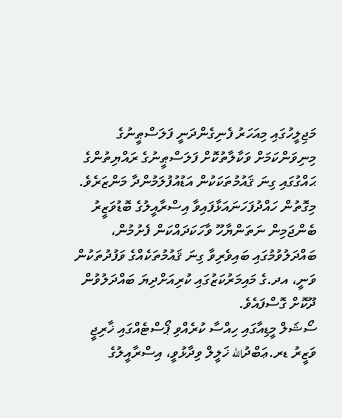މަޖިލީހުގައި މިއަހަރު ފެނިގެންދަނީ ފަލަސްޠީނުގެ މިނިވަންކަމަށް ވަކާލާތުކޮށް ފަލަސްޠީނުގެ ރައްޔިތުންގެ ޙައްގުގައި ގިނަ ޤައުމުތަކަކުން އަޑުއުފުލަމުންދާ މަންޒަރެވެ. މިގޮތުން ހައްދުފަހަނައަޅާފައިވާ އިސްރާއީލުގެ ބޮޑުވަޒީރު ބެންޖަމިން ނަތަންޔާހޫ ވާހަކަދައްކަން ފެށުމުން، ބައްދަލުވުމުގައި ބައިވެރިވާ ގިނަ ޤައުމުތަކެއްގެ ވަފުދުތަކުން ވަނީ، އދ.ގެ މައިމަރުކަޒުގައި ކުރިއަށްދިޔަ ބައްދަލުވުން ދޫކޮށް ގޮސްފައެވެ.
ސޯޝަލް މީޑިއާގައި ހިއްސާ ކުރެއްވި ޕޯސްޓެއްގައި ޚާރިޖީ ވަޒީރު ޑރ.ޢަބްދުالله ޚަލީލް ވިދާޅުވީ، އިސްރާއީލުގެ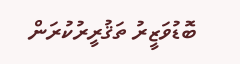ބޮޑުވަޒީރު ތަޤުރީރުކުރަން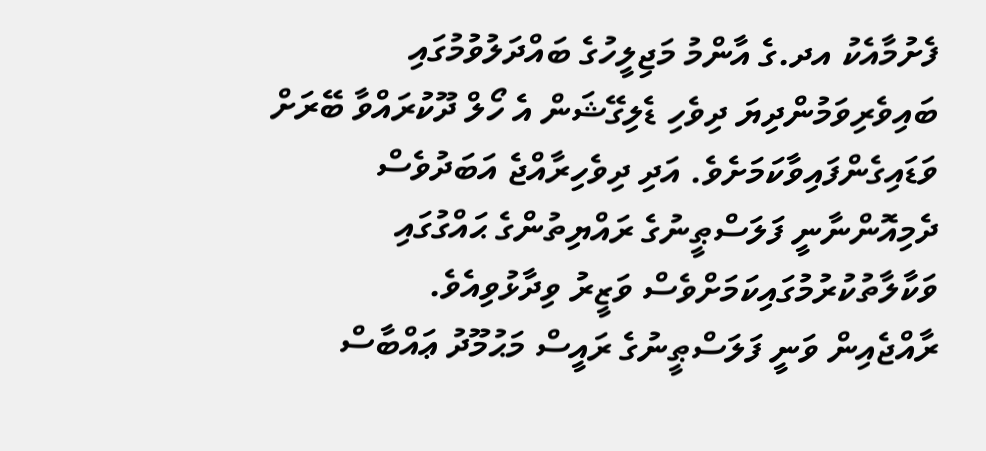ފެށުމާއެކު އދ.ގެ އާންމު މަޖިލީހުގެ ބައްދަލުވުމުގައި ބައިވެރިވަމުންދިޔަ ދިވެހި ޑެލިގޭޝަން އެ ހޯލް ދޫކުރައްވާ ބޭރަށް ވަޑައިގެންފައިވާކަމަށެވެ. އަދި ދިވެހިރާއްޖެ އަބަދުވެސް ދެމިއޮންނާނީ ފަލަސްޠީނުގެ ރައްޔިތުންގެ ޙައްގުގައި ވަކާލާތުކުރުމުގައިކަމަށްވެސް ވަޒީރު ވިދާޅުވިއެވެ.
ރާއްޖެއިން ވަނީ ފަލަސްޠީނުގެ ރައީސް މަޙުމޫދު ޢައްބާސް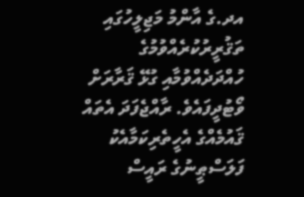އދ.ގެ އާންމު މަޖިލީހުގައި ތަޤުރީރުކުރެއްވުމުގެ ހުއްދަދެއްވުމާއި ގުޅޭ ޤަރާރަށް ވޯޓުދީފައެވެ. ރާއްޖެފަދަ އެތައް ޤައުމެއްގެ އެހީތެރިކަމާއެކު ފަލަސްޠީނުގެ ރައީސް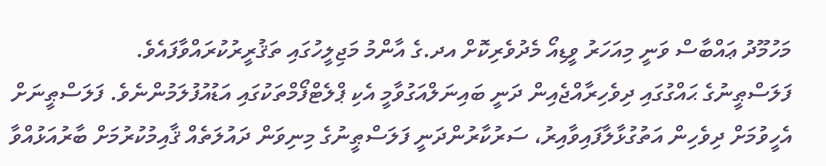މަހުމޫދު ޢައްބާސް ވަނީ މިއަހަރު ވީޑިއޯ މެދުވެރިކޮށް އދ.ގެ އާންމު މަޖިލީހުގައި ތަޤުރީރުކުރައްވާފައެވެ.
ފަލަސްޠީނުގެ ޙައްގުގައި ދިވެހިރާއްޖެއިން ދަނީ ބައިނަލްއަގުވާމީ އެކި ޕްލެޓްފޯމްތަކުގައި އަޑުއުފުލަމުންނެވެ. ފަލަސްޠީނަށް އެހީވުމަށް ދިވެހިން އަތުގުޅާލާފައިވާއިރު، ސަރުކާރުންދަނީ ފަލަސްޠީނުގެ މިނިވަން ދައުލަތެއް ޤާއިމުކުރުމަށް ބާރުއަޅުއްވާ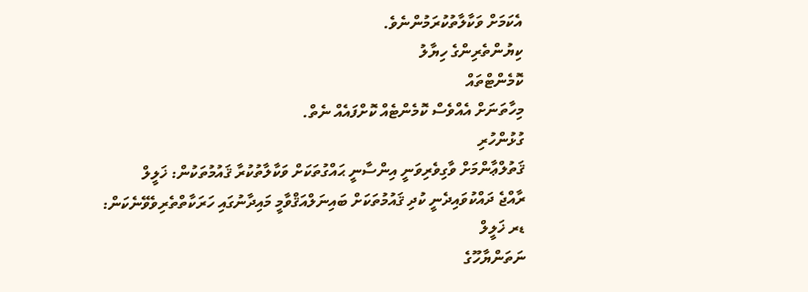އެކަމަށް ވަކާލާތުކުރަމުންނެވެ.
ކިޔުންތެރިންގެ ހިޔާލު
ކޮމެންޓްތައް
މިހާތަނަށް އެއްވެސް ކޮމެންޓެއް ކޮށްފައެއް ނެތް.
ގުޅުންހުރި
ޤަތުލްޢާންމަށް ވާގިވެރިވަނީ އިންސާނީ ޙައްގުތަކަށް ވަކާލާތުކުރާ ޤައުމުތަކުން: ޚަލީލް
ރާއްޖެ ދައްކުވައިދެނީ ކުދި ޤައުމުތަކަށް ބައިނަލްއަޤްވާމީ މައިދާނުގައި ހަރަކާތްތެރިވެވޭނެކަން: ޑރ ޚަލީލް
ނަތަންޔާހޫގެ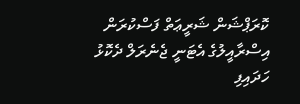ކޮރަޕްޝަން ޝަރީޢަތް ފަސްކުރަން އިސްރާއީލުގެ އެޓަނީ ޖެނެރަލް ދެކޮޅު ހަދައިފި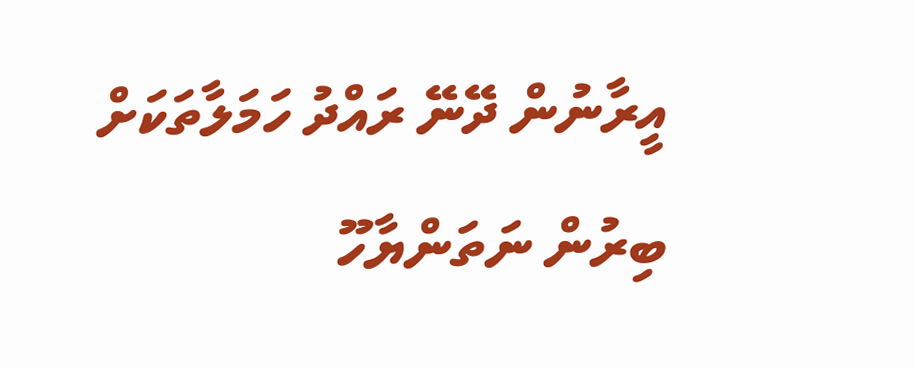އީރާނުން ދޭނޭ ރައްދު ހަމަލާތަކަށް ބިރުން ނަތަންޔާހޫ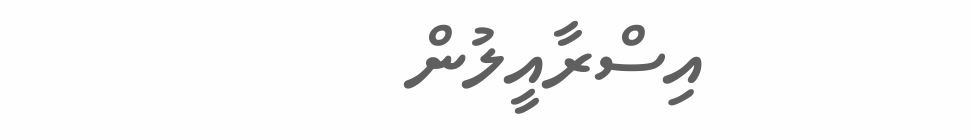އިސްރާއީލުން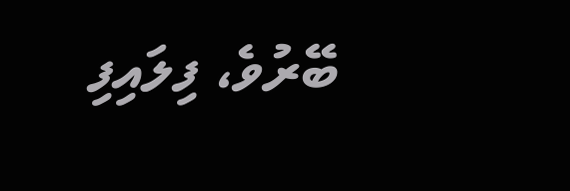ބޭރުވެ، ފިލައިފި